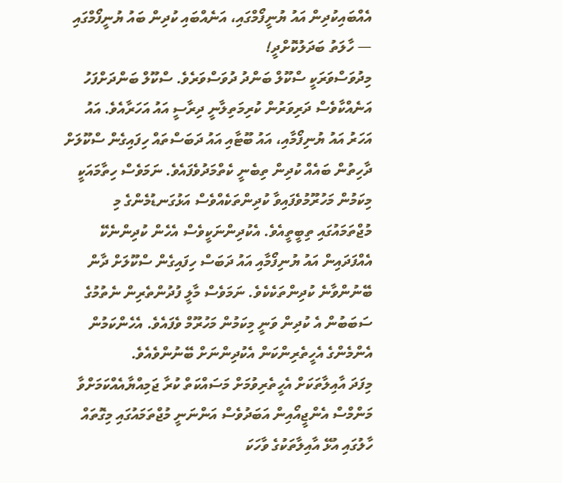އެއްބައިކުދިން އައު ޔުނީފޯމްގައި، އަނެއްބައި ކުދިން ބައު ޔުނީފޯމްގައި — ހާލަތު ބަދަލުކޮށްދީ!
މިދުވަސްވަރަކީ ސްކޫލް ބަންދު ދުވަސްވަރެވެ. ސްކޫލް ބަންދަށްފަހު އަނެއްކާވެސް ދަރިވަރުން ކުރިމަތިލާނީ ދިރާސީ އައު އަހަރާއެވެ. އައު އަހަރު އައު ޔުނިފޯމާއި، އައު ބޫޓާއި އައު ދަބަސްތައް ހިފައިގެން ސްކޫލަށް ދާހިތުން ބައެއް ކުދިން ތިބެނީ ކެތްމަދުވެފައެވެ. ނަމަވެސް ހިތާމައަކީ މިކަމުން މަހުރޫމުވެފައިވާ ކުދިންތަކެއްވެސް އަޅުގަނޑުމެންގެ މި މުޖްތަމައުގައި ތިބީތީއެވެ. އެކުދިންނަކީވެސް އެހެން ކުދިންނެކޭ އެއްފަދައިން އައު ޔުނިފޯމާއި އައު ދަބަސް ހިފައިގެން ސްކޫލަށް ދާން ބޭނުންވާނެ ކުދިންތަކެކެވެ. ނަމަވެސް މާލީ ފުދުންތެރިން ނެތުމުގެ ސަބަބުން އެ ކުދިން ވަނީ މިކަމުން މަހުރޫމް ވެފައެވެ. އެހެންކަމުން އެންމެންގެ އެހީތެރިންކަން އެކުދިންނަށް ބޭނުންވެއެވެ.
މިފަދަ އާއިލާތަކަށް އެހީތެރިވުމަށް މަސައްކަތް ކުރާ ޖަމިއްޔާއެއްކަމަށްވާ މަންމްސް އެންޖީއޯއިން އަބަދުވެސް އަންނަނީ މުޖްތަމައުގައި މިގޮތައް ހާލުގައި އުޅޭ އާއިލާތަކުގެ ވާހަކަ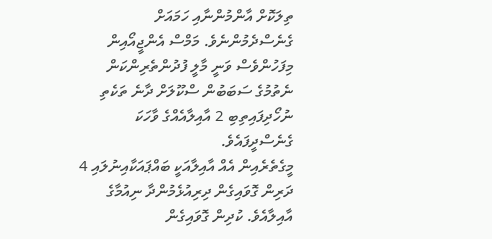ތިލަކޮށް އާންމުންނާއި ހަމައަށް ގެނެސްދެމުންނެވެ. މަމްސް އެންޖީއޯއިން މިފަހުންވެސް ވަނީ މާލީ ފުދުންތެރިންކަން ނެތުމުގެ ސަބަބުން ސްކޫލަށް ދާނެ ތަކެތި ނުހޯދިފައިތިބި 2 އާއިލާއެއްގެ ވާހަކަ ގެނެސްދީފައެވެ.
މީގެތެރެއިން އެއް އާއިލާއަކީ ބައްޕައަކާއިނުލައި 4 ދަރިން ގޮވައިގެން ދިރިއުޅެމުންދާ ނިއުމާގެ އާއިލާއެވެ. ކުދިން ގޮވައިގެން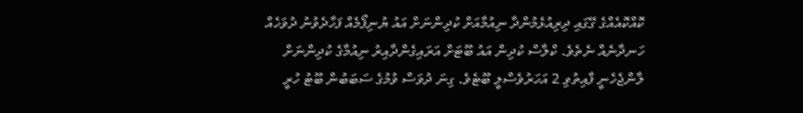ކޮއްކޮއެއްގެ ގޭގައި ދިރިއުޅެމުންދާ ނިއުމާއަށް ކުދިންނަށް އައު ޔުނިފޯމެއް ފަހާދެވުނު ދުވަހެއް ހަނދާނެއް ނެތެވެ. ކްލާސް ކުދިން އައު ބޫޓަށް އަރައިގެންދާއިރު ނިއުމާގެ ކުދިންނަށް ލާންޖެހެނީ ފާއިތުވި 2 އަހަރުވެސްލީ ބޫޓެވެ. ގިނަ ދުވަސް ވުމުގެ ސަބަބުން ބޫޓު ހުރީ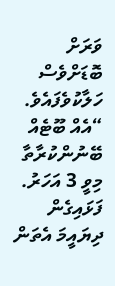ވަރަށް ބޮޑަށްވެސް ހަލާކުވެފައެވެ.
“އެއް ބޫޓެއް ބޭނުންކުރާތާ މިވީ 3 އަހަރު. ފަޅައިގެން ދިޔައީމަ އެތަން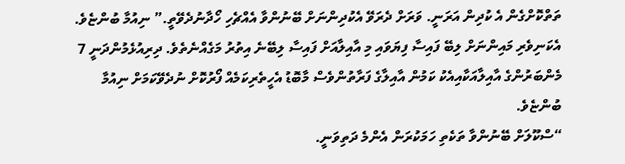ތަތްކޮށްގެން އެ ކުދިން އަރަނީ. ވަރަށް ދެރަވޭ އެކުދިންނަށް ބޭނުންވާ އެއްޗެހި ހޯދާނުދެވޭތީ.” ނިއުމާ ބުންޏެވެ.
އެކަނިވެރި މައިންނަށް ލިބޭ ފައިސާ ފިޔަވައި މި އާއިލާއަށް ފައިސާ ލިބޭނެ އިތުރު މަގެއްނެތެވެ. ދިރިއުޅެމުންދަނީ 7 މެންބަރުންގެ އާއިލާއަކާއިއެކު ކަމުން އާއިލާގެ ފަރާތުންވެސް މާބޮޑު އެހީތެރިކަމެއް ފޯރުކޮށް ނުދެވޭކަމަށް ނިއުމާ ބުންޏެވެ.
“ސްކޫލަށް ބޭނުންވާ ތަކެތި ހަމަކުރަން އެންމެ ދަތިވަނީ.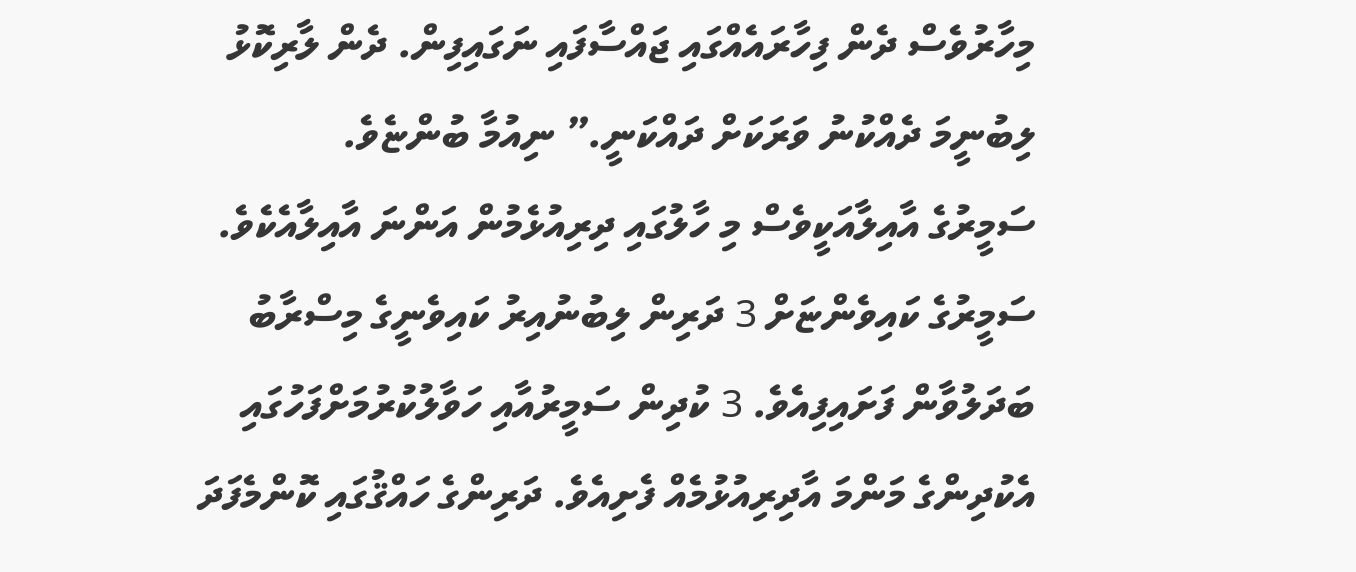މިހާރުވެސް ދެން ފިހާރައެއްގައި ޖައްސާފައި ނަގައިފިން. ދެން ލާރިކޮޅު ލިބުނީމަ ދެއްކުނު ވަރަކަށް ދައްކަނީ.” ނިއުމާ ބުންޏެވެ.
ސަމީރުގެ އާއިލާއަކީވެސް މި ހާލުގައި ދިރިއުޅެމުން އަންނަ އާއިލާއެކެވެ. ސަމީރުގެ ކައިވެންޏަށް 3 ދަރިން ލިބުނުއިރު ކައިވެނީގެ މިސްރާބު ބަދަލުވާން ފަށައިފިއެވެ. 3 ކުދިން ސަމީރުއާއި ހަވާލުކުރުމަށްފަހުގައި އެކުދިންގެ މަންމަ އާދިރިއުޅުމެއް ފެށިއެވެ. ދަރިންގެ ހައްޤުގައި ކޮންމެފަދަ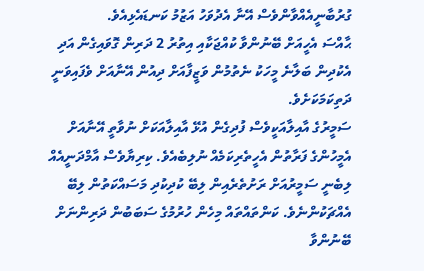ގުރުބާނީއެއްވާންވެސް އޭނާ އެދުވަހު އަޒުމު ކަނޑައެޅިއެވެ.
ޙާއްސަ އެހީއަށް ބޭނުންވާ ކުއްޖަކާއި އިތުރު 2 ދަރިން ގޮވައިގެން އަދި އެކުދިން ބަލާނެ މީހަކު ނެތުމުން ވަޒީފާއަށް ދިއުން އޭނާއަށް ވެފައިވަނީ ދަތިކަމަކަށެވެ.
ސަމީރުގެ އާއިލާއަކީވެސް ފުދިގެން އުޅޭ އާއިލާއަކަށް ނުވާތީ އޭނާއަށް އެމީހުންގެ ފަރާތުން އެހީތެރިކަމެއް ނުލިބެއެވެ. ކިރިޔާވެސް އާމްދަނީއެއް ލިބެނީ ސަމީރުއަށް ރަށުތެރެއިން ލިބޭ ކުދިކުދި މަސައްކަތުން ލިބޭ އެއްޗަކުންނެވެ. ކަންތައްތައް މިހެން ހުރުމުގެ ސަބަބުން ދަރިންނަށް ބޭނުންވާ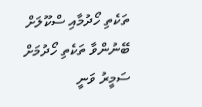ތަކެތި ހޯދުމާއި ސްކޫލަށް ބޭނުންވާ ތަކެތި ހޯދުމަށް ސަމީރު ވަނީ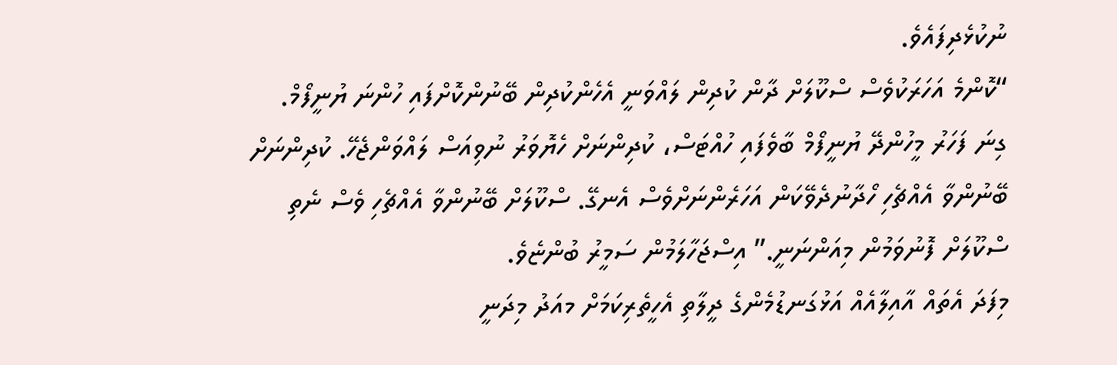ނުކުޅެދިފައެވެ.
“ކޮންމެ އަހަރަކުވެސް ސްކޫލަށް ދާން ކުދިން ލައްވަނީ އެހެންކުދިން ބޭނުންކޮށްފައި ހުންނަ ޔުނީފޯމް. ގިނަ ފަހަރު މީހުންދޭ ޔުނީފޯމް ބާވެފައި ހުއްޓަސް، ކުދިންނަށް ހެޔޮވަރު ނުވިއަސް ލައްވަންޖެހޭ. ކުދިންނަށް ބޭނުންވާ އެއްޗެހި ހޯދާނުދެވޭކަން އަހަރެންނަށްވެސް އެނގޭ. ސްކޫލަށް ބޭނުންވާ އެއްޗެހި ވެސް ނެތި ސްކޫލަށް ފޮނުވަމުން މިއަންނަނީ.” އިސްޖަހާލަމުން ސަމީރު ބުންޏެވެ.
މިފަދަ އެތައް އާއިލާއެއް އަޅުގަނޑުމެންގެ ދީލާތި އެހީތެރިކަމަށް މއަދު މިދަނީ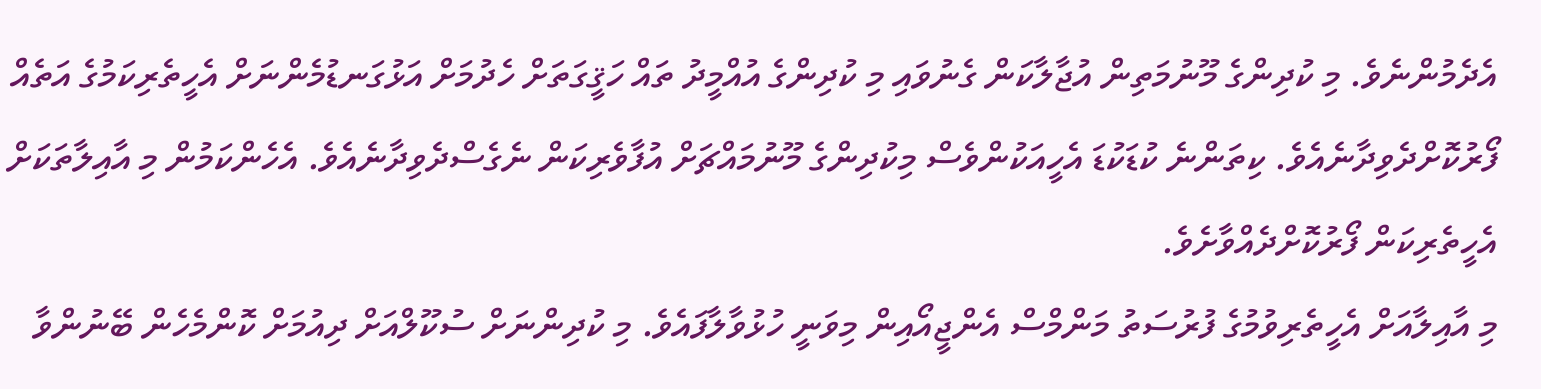އެދެމުންނެވެ. މި ކުދިންގެ މޫނުމަތިން އުޖާލާކަން ގެނުވައި މި ކުދިންގެ އުއްމީދު ތައް ހަޤީގަތަށް ހެދުމަށް އަޅުގަނޑުމެންނަށް އެހީތެރިކަމުގެ އަތެއް ފޯރުކޮށްދެވިދާނެއެވެ. ކިތަންނެ ކުޑަކުޑަ އެހީއަކުންވެސް މިކުދިންގެ މޫނުމައްޗަށް އުފާވެރިކަން ނެގެސްދެވިދާނެއެވެ. އެހެންކަމުން މި އާއިލާތަކަށް އެހީތެރިކަން ފޯރުކޮށްދެއްވާށެވެ.
މި އާއިލާއަށް އެހީތެރިވުމުގެ ފުރުސަތު މަންމްސް އެންޖީއޯއިން މިވަނީ ހުޅުވާލާފައެވެ. މި ކުދިންނަށް ސުކޫލްއަށް ދިއުމަށް ކޮންމެހެން ބޭނުންވާ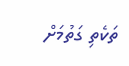ތަކެތި ގަތުމަށް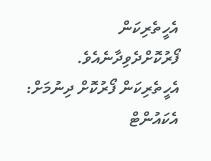އެހީތެރިކަން ފޯރުކޮށްދެވިދާނެއެވެ.
އެހީތެރިކަން ފޯރުކޮށް ދިނުމަށް: އެކައުންޓް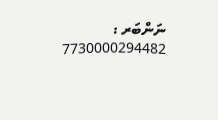ނަންބަރ : 7730000294482